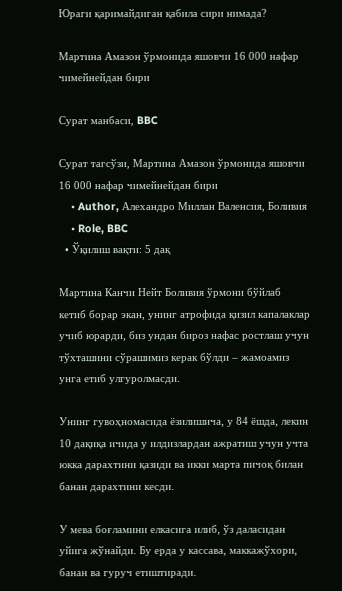Юраги қаримайдиган қабила сири нимада?

Мартина Амазон ўрмонида яшовчи 16 000 нафар чимейнейдан бири

Сурат манбаси, BBC

Сурат тагсўзи, Мартина Амазон ўрмонида яшовчи 16 000 нафар чимейнейдан бири
    • Author, Алехандро Миллан Валенсия, Боливия
    • Role, BBC
  • Ўқилиш вақти: 5 дақ

Мартина Канчи Нейт Боливия ўрмони бўйлаб кетиб борар экан, унинг атрофида қизил капалаклар учиб юрарди, биз ундан бироз нафас ростлаш учун тўхташини сўрашимиз керак бўлди – жамоамиз унга етиб улгуролмасди.

Унинг гувоҳномасида ёзилишича, у 84 ёшда, лекин 10 дақиқа ичида у илдизлардан ажратиш учун учта юкка дарахтини қазиди ва икки марта пичоқ билан банан дарахтини кесди.

У мева боғламини елкасига илиб, ўз даласидан уйига жўнайди. Бу ерда у кассава, маккажўхори, банан ва гуруч етиштиради.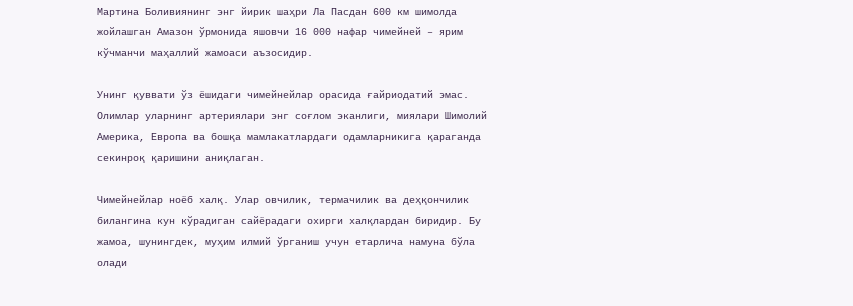Мартина Боливиянинг энг йирик шаҳри Ла Пасдан 600 км шимолда жойлашган Амазон ўрмонида яшовчи 16 000 нафар чимейней – ярим кўчманчи маҳаллий жамоаси аъзосидир.

Унинг қуввати ўз ёшидаги чимейнейлар орасида ғайриодатий эмас. Олимлар уларнинг артериялари энг соғлом эканлиги, миялари Шимолий Америка, Европа ва бошқа мамлакатлардаги одамларникига қараганда секинроқ қаришини аниқлаган.

Чимейнейлар ноёб халқ. Улар овчилик, термачилик ва деҳқончилик билангина кун кўрадиган сайёрадаги охирги халқлардан биридир. Бу жамоа, шунингдек, муҳим илмий ўрганиш учун етарлича намуна бўла олади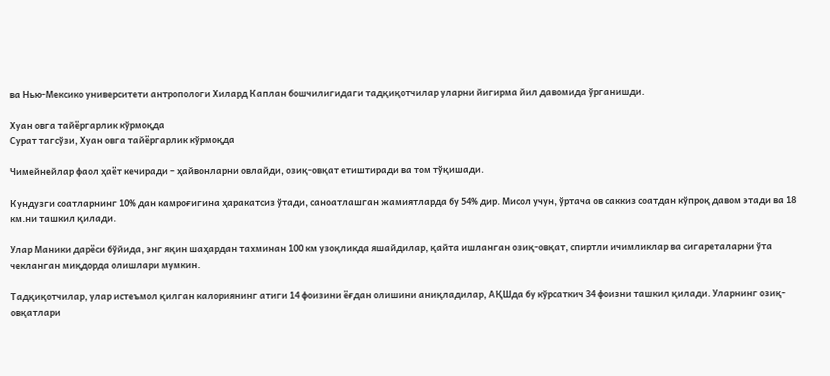ва Нью-Мексико университети антропологи Хилард Каплан бошчилигидаги тадқиқотчилар уларни йигирма йил давомида ўрганишди.

Хуан овга тайёргарлик кўрмоқда
Сурат тагсўзи, Хуан овга тайёргарлик кўрмоқда

Чимейнейлар фаол ҳаёт кечиради – ҳайвонларни овлайди, озиқ-овқат етиштиради ва том тўқишади.

Кундузги соатларнинг 10% дан камроғигина ҳаракатсиз ўтади, саноатлашган жамиятларда бу 54% дир. Мисол учун, ўртача ов саккиз соатдан кўпроқ давом этади ва 18 км.ни ташкил қилади.

Улар Маники дарёси бўйида, энг яқин шаҳардан тахминан 100 км узоқликда яшайдилар, қайта ишланган озиқ-овқат, спиртли ичимликлар ва сигареталарни ўта чекланган миқдорда олишлари мумкин.

Тадқиқотчилар, улар истеъмол қилган калориянинг атиги 14 фоизини ёғдан олишини аниқладилар, АҚШда бу кўрсаткич 34 фоизни ташкил қилади. Уларнинг озиқ-овқатлари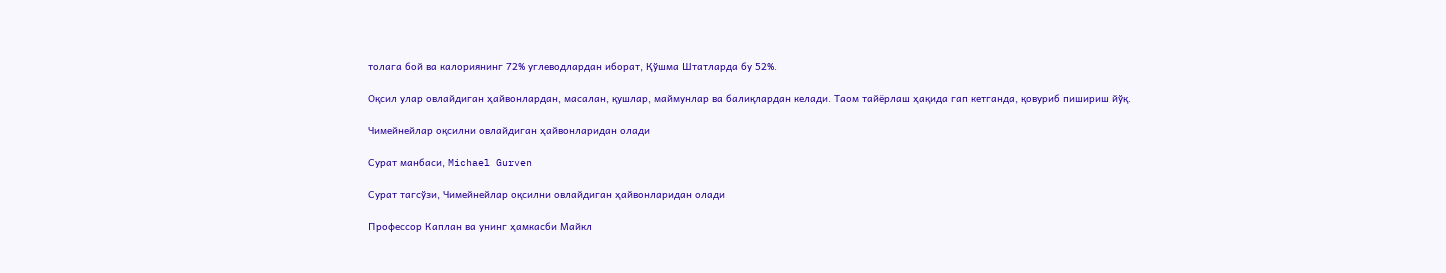толага бой ва калориянинг 72% углеводлардан иборат, Қўшма Штатларда бу 52%.

Оқсил улар овлайдиган ҳайвонлардан, масалан, қушлар, маймунлар ва балиқлардан келади. Таом тайёрлаш ҳақида гап кетганда, қовуриб пишириш йўқ.

Чимейнейлар оқсилни овлайдиган ҳайвонларидан олади

Сурат манбаси, Michael Gurven

Сурат тагсўзи, Чимейнейлар оқсилни овлайдиган ҳайвонларидан олади

Профессор Каплан ва унинг ҳамкасби Майкл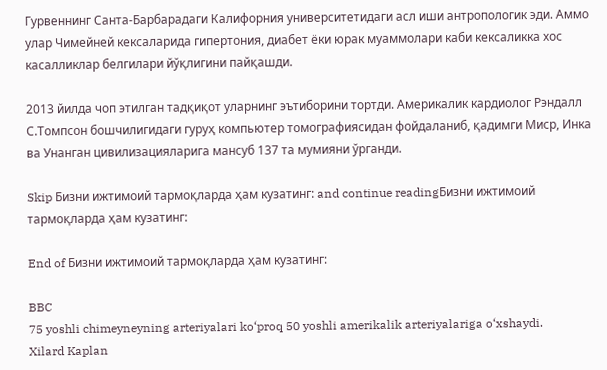Гурвеннинг Санта-Барбарадаги Калифорния университетидаги асл иши антропологик эди. Аммо улар Чимейней кексаларида гипертония, диабет ёки юрак муаммолари каби кексаликка хос касалликлар белгилари йўқлигини пайқашди.

2013 йилда чоп этилган тадқиқот уларнинг эътиборини тортди. Америкалик кардиолог Рэндалл С.Томпсон бошчилигидаги гуруҳ компьютер томографиясидан фойдаланиб, қадимги Миср, Инка ва Унанган цивилизацияларига мансуб 137 та мумияни ўрганди.

Skip Бизни ижтимоий тармоқларда ҳам кузатинг: and continue readingБизни ижтимоий тармоқларда ҳам кузатинг:

End of Бизни ижтимоий тармоқларда ҳам кузатинг:

BBC
75 yoshli chimeyneyning arteriyalari ko‘proq 50 yoshli amerikalik arteriyalariga o‘xshaydi.
Xilard Kaplan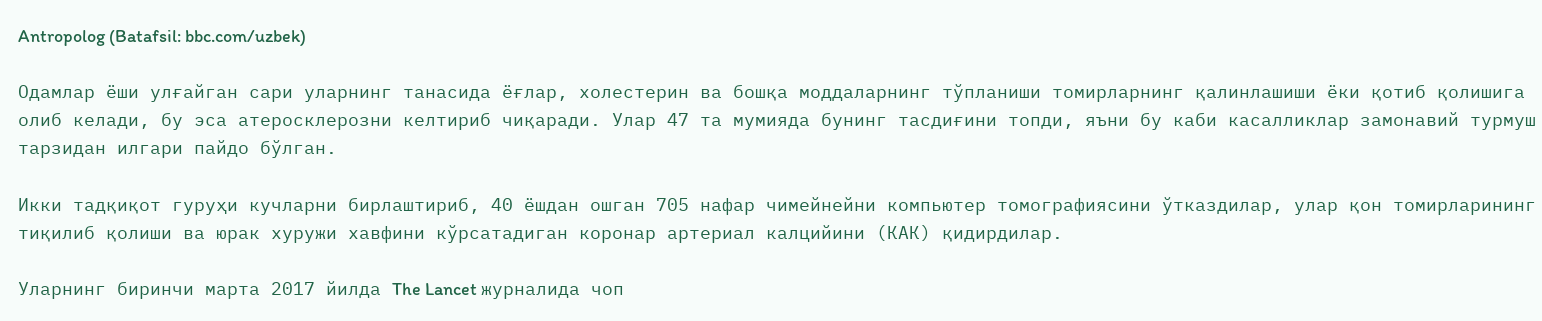Antropolog (Batafsil: bbc.com/uzbek)

Одамлар ёши улғайган сари уларнинг танасида ёғлар, холестерин ва бошқа моддаларнинг тўпланиши томирларнинг қалинлашиши ёки қотиб қолишига олиб келади, бу эса атеросклерозни келтириб чиқаради. Улар 47 та мумияда бунинг тасдиғини топди, яъни бу каби касалликлар замонавий турмуш тарзидан илгари пайдо бўлган.

Икки тадқиқот гуруҳи кучларни бирлаштириб, 40 ёшдан ошган 705 нафар чимейнейни компьютер томографиясини ўтказдилар, улар қон томирларининг тиқилиб қолиши ва юрак хуружи хавфини кўрсатадиган коронар артериал калцийини (КАК) қидирдилар.

Уларнинг биринчи марта 2017 йилда The Lancet журналида чоп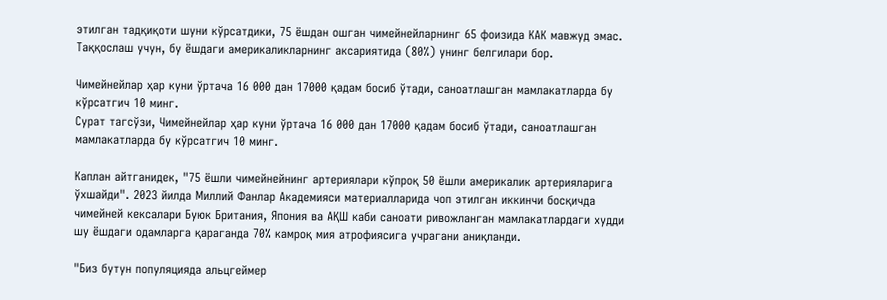этилган тадқиқоти шуни кўрсатдики, 75 ёшдан ошган чимейнейларнинг 65 фоизида КАК мавжуд эмас. Таққослаш учун, бу ёшдаги америкаликларнинг аксариятида (80%) унинг белгилари бор.

Чимейнейлар ҳар куни ўртача 16 000 дан 17000 қадам босиб ўтади, саноатлашган мамлакатларда бу кўрсатгич 10 минг.
Сурат тагсўзи, Чимейнейлар ҳар куни ўртача 16 000 дан 17000 қадам босиб ўтади, саноатлашган мамлакатларда бу кўрсатгич 10 минг.

Каплан айтганидек, "75 ёшли чимейнейнинг артериялари кўпроқ 50 ёшли америкалик артерияларига ўхшайди". 2023 йилда Миллий Фанлар Академияси материалларида чоп этилган иккинчи босқичда чимейней кексалари Буюк Британия, Япония ва АҚШ каби саноати ривожланган мамлакатлардаги худди шу ёшдаги одамларга қараганда 70% камроқ мия атрофиясига учрагани аниқланди.

"Биз бутун популяцияда альцгеймер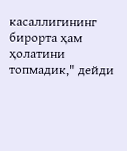касаллигининг бирорта ҳам ҳолатини топмадик," дейди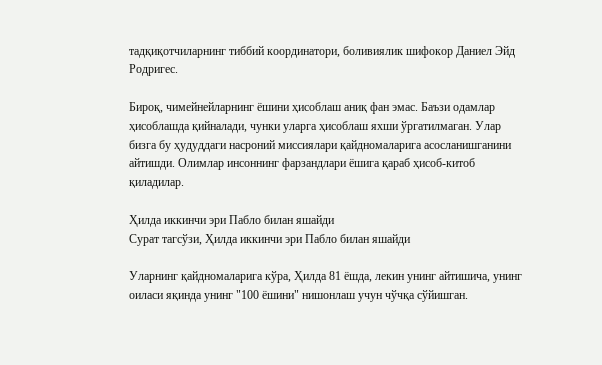тадқиқотчиларнинг тиббий координатори, боливиялик шифокор Даниел Эйд Родригес.

Бироқ, чимейнейларнинг ёшини ҳисоблаш аниқ фан эмас. Баъзи одамлар ҳисоблашда қийналади, чунки уларга ҳисоблаш яхши ўргатилмаган. Улар бизга бу ҳудуддаги насроний миссиялари қайдномаларига асосланишганини айтишди. Олимлар инсоннинг фарзандлари ёшига қараб ҳисоб-китоб қиладилар.

Ҳилда иккинчи эри Пабло билан яшайди
Сурат тагсўзи, Ҳилда иккинчи эри Пабло билан яшайди

Уларнинг қайдномаларига кўра, Ҳилда 81 ёшда, лекин унинг айтишича, унинг оиласи яқинда унинг "100 ёшини" нишонлаш учун чўчқа сўйишган.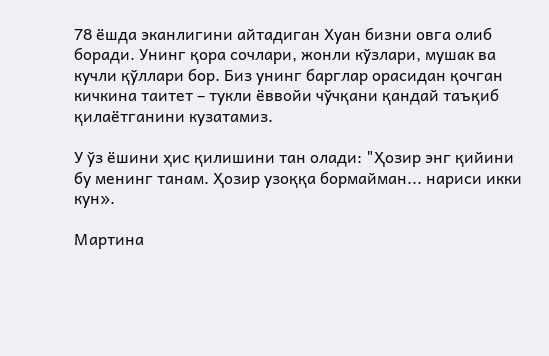78 ёшда эканлигини айтадиган Хуан бизни овга олиб боради. Унинг қора сочлари, жонли кўзлари, мушак ва кучли қўллари бор. Биз унинг барглар орасидан қочган кичкина таитет – тукли ёввойи чўчқани қандай таъқиб қилаётганини кузатамиз.

У ўз ёшини ҳис қилишини тан олади: "Ҳозир энг қийини бу менинг танам. Ҳозир узоққа бормайман... нариси икки кун».

Мартина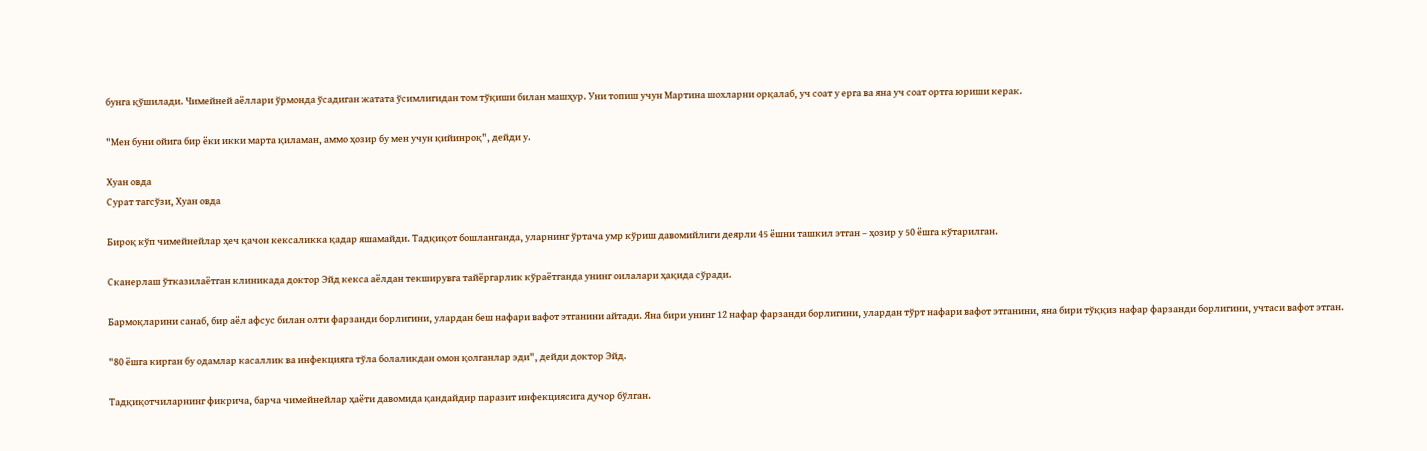бунга қўшилади. Чимейней аёллари ўрмонда ўсадиган жатата ўсимлигидан том тўқиши билан машҳур. Уни топиш учун Мартина шохларни орқалаб, уч соат у ерга ва яна уч соат ортга юриши керак.

"Мен буни ойига бир ёки икки марта қиламан, аммо ҳозир бу мен учун қийинроқ", дейди у.

Хуан овда
Сурат тагсўзи, Хуан овда

Бироқ кўп чимейнейлар ҳеч қачон кексаликка қадар яшамайди. Тадқиқот бошланганда, уларнинг ўртача умр кўриш давомийлиги деярли 45 ёшни ташкил этган – ҳозир у 50 ёшга кўтарилган.

Сканерлаш ўтказилаётган клиникада доктор Эйд кекса аёлдан текширувга тайёргарлик кўраётганда унинг оилалари ҳақида сўради.

Бармоқларини санаб, бир аёл афсус билан олти фарзанди борлигини, улардан беш нафари вафот этганини айтади. Яна бири унинг 12 нафар фарзанди борлигини, улардан тўрт нафари вафот этганини, яна бири тўққиз нафар фарзанди борлигини, учтаси вафот этган.

"80 ёшга кирган бу одамлар касаллик ва инфекцияга тўла болаликдан омон қолганлар эди", дейди доктор Эйд.

Тадқиқотчиларнинг фикрича, барча чимейнейлар ҳаёти давомида қандайдир паразит инфекциясига дучор бўлган.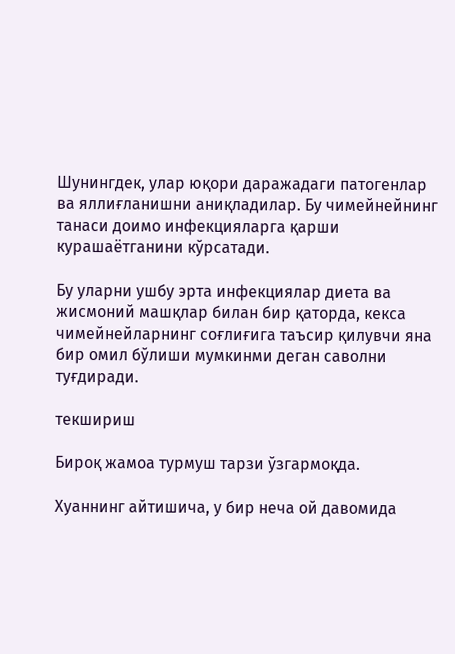Шунингдек, улар юқори даражадаги патогенлар ва яллиғланишни аниқладилар. Бу чимейнейнинг танаси доимо инфекцияларга қарши курашаётганини кўрсатади.

Бу уларни ушбу эрта инфекциялар диета ва жисмоний машқлар билан бир қаторда, кекса чимейнейларнинг соғлиғига таъсир қилувчи яна бир омил бўлиши мумкинми деган саволни туғдиради.

текшириш

Бироқ жамоа турмуш тарзи ўзгармоқда.

Хуаннинг айтишича, у бир неча ой давомида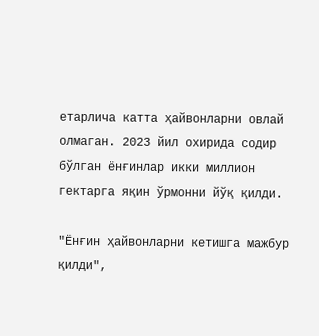етарлича катта ҳайвонларни овлай олмаган. 2023 йил охирида содир бўлган ёнғинлар икки миллион гектарга яқин ўрмонни йўқ қилди.

"Ёнғин ҳайвонларни кетишга мажбур қилди",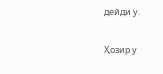дейди у.

Ҳозир у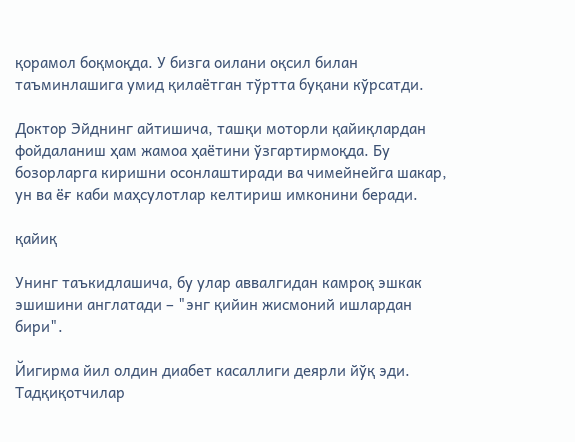қорамол боқмоқда. У бизга оилани оқсил билан таъминлашига умид қилаётган тўртта буқани кўрсатди.

Доктор Эйднинг айтишича, ташқи моторли қайиқлардан фойдаланиш ҳам жамоа ҳаётини ўзгартирмоқда. Бу бозорларга киришни осонлаштиради ва чимейнейга шакар, ун ва ёғ каби маҳсулотлар келтириш имконини беради.

қайиқ

Унинг таъкидлашича, бу улар аввалгидан камроқ эшкак эшишини англатади – "энг қийин жисмоний ишлардан бири".

Йигирма йил олдин диабет касаллиги деярли йўқ эди. Тадқиқотчилар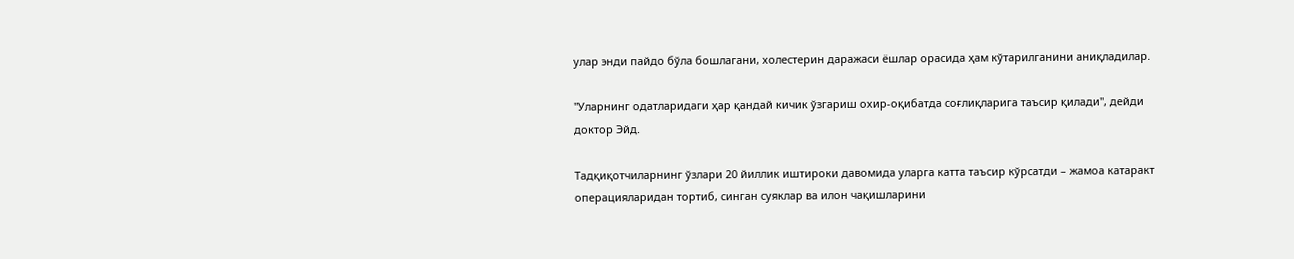улар энди пайдо бўла бошлагани, холестерин даражаси ёшлар орасида ҳам кўтарилганини аниқладилар.

"Уларнинг одатларидаги ҳар қандай кичик ўзгариш охир-оқибатда соғлиқларига таъсир қилади", дейди доктор Эйд.

Тадқиқотчиларнинг ўзлари 20 йиллик иштироки давомида уларга катта таъсир кўрсатди – жамоа катаракт операцияларидан тортиб, синган суяклар ва илон чақишларини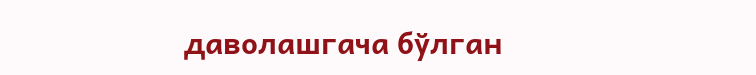даволашгача бўлган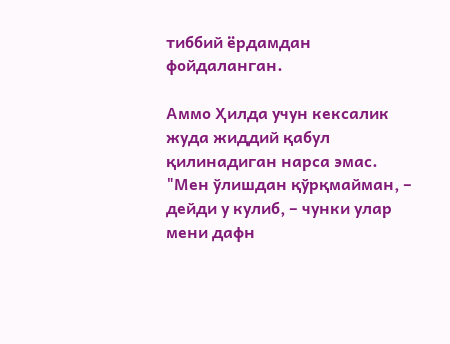тиббий ёрдамдан фойдаланган.

Аммо Ҳилда учун кексалик жуда жиддий қабул қилинадиган нарса эмас. "Мен ўлишдан қўрқмайман, – дейди у кулиб, – чунки улар мени дафн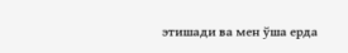этишади ва мен ўша ерда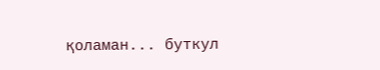қоламан... буткул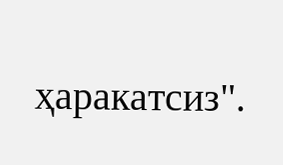ҳаракатсиз".